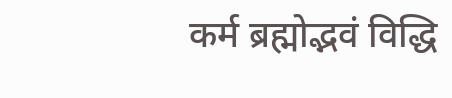कर्म ब्रह्मोद्भवं विद्धि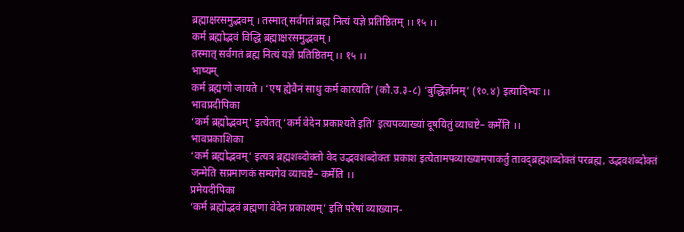ब्रह्माक्षरसमुद्भवम् । तस्मात् सर्वगतं ब्रह्म नित्यं यज्ञे प्रतिष्ठितम् ।। १५ ।।
कर्म ब्रह्मोद्भवं विद्धि ब्रह्माक्षरसमुद्भवम् ।
तस्मात् सर्वगतं ब्रह्म नित्यं यज्ञे प्रतिष्ठितम् ।। १५ ।।
भाष्यम्
कर्म ब्रह्मणो जायते । ‘एष ह्येवैनं साधु कर्म कारयति’ (कौ.उ.३-८) ‘बुद्धिर्ज्ञानम्’ (१०.४) इत्यादिभ्यः ।।
भावप्रदीपिका
‘कर्म ब्रह्मोद्भवम्’ इत्येतत् ‘कर्म वेदेन प्रकाश्यते इति’ इत्यपव्याख्यां दूषयितुं व्याचष्टे– कर्मेति ।।
भावप्रकाशिका
‘कर्म ब्रह्मोद्भवम्’ इत्यत्र ब्रह्मशब्दोक्तो वेद उद्भवशब्दोक्तः प्रकाश इत्येतामपव्याख्यामपाकर्तुं तावद्ब्रह्मशब्दोक्तं परब्रह्म, उद्भवशब्दोक्तं जन्मेति सप्रमाणकं सम्यगेव व्याचष्टे– कर्मेति ।।
प्रमेयदीपिका
‘कर्म ब्रह्मोद्भवं ब्रह्मणा वेदेन प्रकाश्यम्’ इति परेषां व्याख्यान-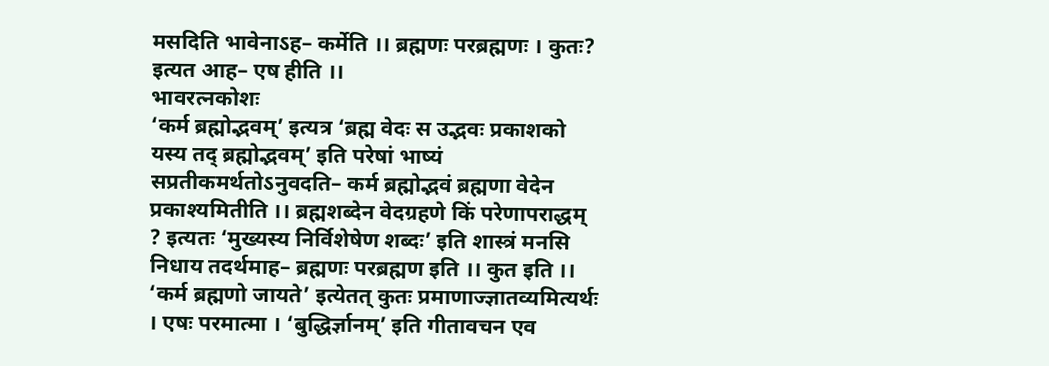मसदिति भावेनाऽह– कर्मेति ।। ब्रह्मणः परब्रह्मणः । कुतः? इत्यत आह– एष हीति ।।
भावरत्नकोशः
‘कर्म ब्रह्मोद्भवम्’ इत्यत्र ‘ब्रह्म वेदः स उद्भवः प्रकाशको यस्य तद् ब्रह्मोद्भवम्’ इति परेषां भाष्यं सप्रतीकमर्थतोऽनुवदति– कर्म ब्रह्मोद्भवं ब्रह्मणा वेदेन प्रकाश्यमितीति ।। ब्रह्मशब्देन वेदग्रहणे किं परेणापराद्धम् ? इत्यतः ‘मुख्यस्य निर्विशेषेण शब्दः’ इति शास्त्रं मनसि निधाय तदर्थमाह– ब्रह्मणः परब्रह्मण इति ।। कुत इति ।। ‘कर्म ब्रह्मणो जायते’ इत्येतत् कुतः प्रमाणाज्ज्ञातव्यमित्यर्थः । एषः परमात्मा । ‘बुद्धिर्ज्ञानम्’ इति गीतावचन एव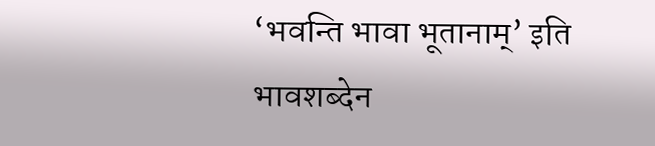‘भवन्ति भावा भूतानाम्’ इति भावशब्देन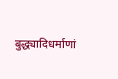बुद्ध्यादिधर्माणां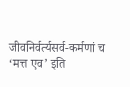जीवनिर्वर्त्यसर्व-कर्मणां च ‘मत्त एव’ इति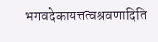भगवदेकायत्तत्वश्रवणादिति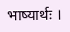भाष्यार्थः ।